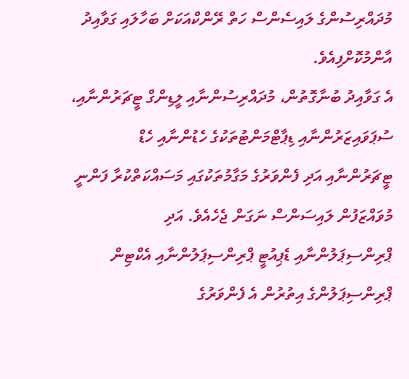މުދައްރިސުންގެ ލައިސެންސް ހަތް ރޭންކްއަކަށް ބަހާލައި ގަވާއިދު އާންމުކޮށްފިއެވެ.
އެ ގަވާއިދު ބުނާގޮތުން، މުދައްރިސުންނާއި ލީޑިންގް ޓީޗަރުންނާއި، ސުޕަވައިޒަރުންނާއި ޑިޕާޓްމަންޓުތަކުގެ ހެޑުންނާއި ހެޑް ޓީޗަރުންނާއި އަދި ފެންވަރުގެ މަގާމުތަކުގައި މަސައްކަތްކުރާ ފަންނީ މުވައްޒަފުން ލައިސަންސް ނަގަން ޖެހެއެވެ. އަދި ޕްރިންސިޕަލުންނާއި ޑެޕިއުޓީ ޕްރިންސިޕަލުންނާއި އެކްޓިން ޕްރިންސިޕަލުންގެ އިތުރުން އެ ފެންވަރުގެ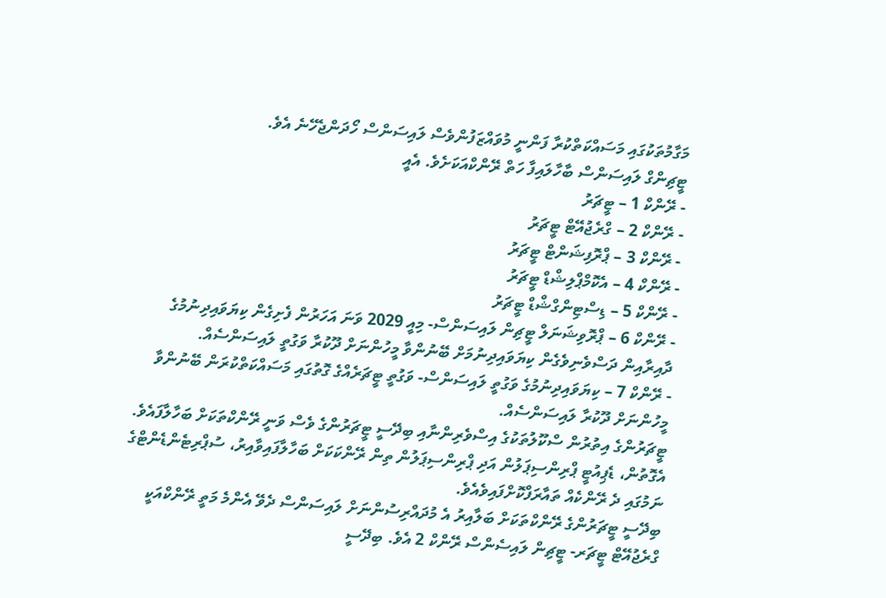މަގާމުތަކުގައި މަސައްކަތްކުރާ ފަންނީ މުވައްޒަފުންވެސް ލައިސަންސް ހޯދަންޖެހޭނެ އެވެ.
ޓީޗިންގް ލައިސަންސް ބާހާލައިފާ ހަތް ރޭންކްއަކަށެވެ. އެއީ
- ރޭންކް 1 – ޓީޗަރު
- ރޭންކް 2 – ގްރެޖުއޭޓް ޓީޗަރު
- ރޭންކް 3 – ޕްރޮފިޝަންޓް ޓީޗަރު
- ރޭންކް 4 – އެކޮމްޕްލިޝްޑް ޓީޗަރު
- ރޭންކް 5 – ޑިސްޓިންގްޝްޑް ޓީޗަރު
- ރޭންކް 6 – ޕްރޮވިޝަނަލް ޓީޗިން ލައިސަންސް- މިއީ 2029 ވަނަ އަހަރުން ފެށިގެން ކިޔަވައިދިނުމުގެ ދާއިރާއިން ދަސްވެނިވެގެން ކިޔަވައިދިނުމަށް ބޭނުންވާ މީހުންނަށް ދޫކުރާ ވަގުތީ ލައިސަންސެއް.
- ރޭންކް 7 – ކިޔަވައިދިނުމުގެ ވަގުތީ ލައިސަންސް- ވަގުތީ ޓީޗަރެއްގެ ގޮތުގައި މަސައްކަތްކުރަން ބޭނުންވާ މީހުންނަށް ދޫކުރާ ލައިސަންސެއް.
ޓީޗަރުންގެ އިތުރުން ސްކޫލުތަކުގެ އިސްވެރިންނާއި ބިދޭސީ ޓީޗަރުންގެ ވެސް ވަނީ ރޭންކްތަކަށް ބަހާލާފައެވެ. އެގޮތުން، ޑެޕިއުޓީ ޕްރިންސިޕަލުން އަދި ޕްރިންސިޕަލުން ތިން ރޭންކަކަށް ބަހާލާފައިވާއިރު، ސުޕްރިޓެންޑެންޓްގެ ނަމުގައި ދެ ރޭންކެއް ތައާރަފްކޮށްފައިވެއެވެ.
ބިދޭސީ ޓީޗަރުންގެ ރޭންކްތަކަށް ބަލާއިރު އެ މުދައްރިސުންނަށް ލައިސަންސް ދެވޭ އެންމެ މަތީ ރޭންކްއަކީ ގްރެޖުއޭޓް ޓީޗަރ- ޓީޗިން ލައިސެންސް ރޭންކް 2 އެވެ. ބިދޭސީ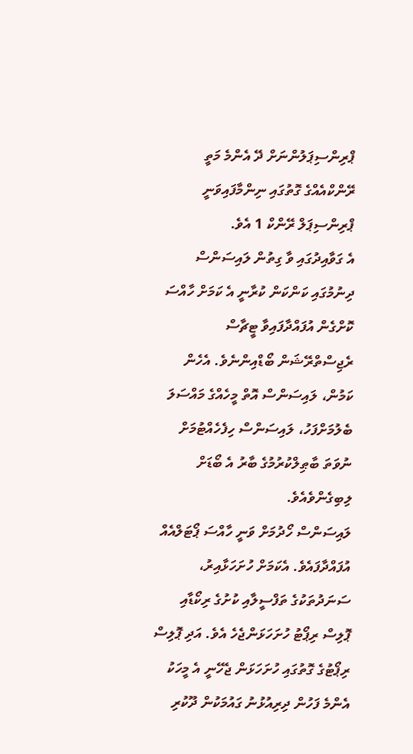ޕްރިންސިޕަލުންނަށް ދޭ އެންމެ މަތީ ރޭންކްއެއްގެ ގޮތުގައި ނިންމާފައިވަނީ ޕްރިންސިޕަލް ރޭންކް 1 އެވެ.
އެ ގަވާއިދުގައި ވާ ގިތުން ލައިސަންސް ދިނުމުގައި ކަންކަން ކުރާނީ އެ ކަމަށް ހާއްސަ ކޮށްގެން އުފައްދާފައިވާ ޓީޗާސް ރެޖިސްތްރޭޝަން ބޯޑްއިންނެވެ. އެހެން ކަމުން، ލައިސަންސް އޮތް މީހެއްގެ މައްސަލަ ބެލުމަށްފަހު، ލައިސަންސް ހިފެހެއްޓުމަށް ނުވަތަ ބާޠިލްކުރުމުގެ ބާރު އެ ބޯޑަށް ލިބިގެންވެއެވެ.
ލައިސަންސް ހޯދުމަށް ވަނީ ހާއްސަ ޕޯޓަލްއެއް އުފައްދާފައެވެ. އެކަމަށް ހުށަހަޅާއިރު، ސަނަދުތަކުގެ ތަފްސީލާއި ކުށުގެ ރިކޯޑާއި ޕޮލިސް ރިޕޯޓު ހުށަހަޅަންޖެހެ އެވެ. އަދި ޕޮލިސް ރިޕޯޓުގެ ގޮތުގައި ހުށަހަޅަން ޖެހޭނީ އެ މީހަކު އެންމެ ފަހުން ދިރިއުޅުނު ގައުމަކުން ދޫކުރި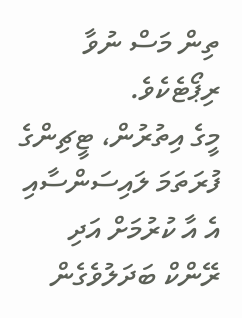ތިން މަސް ނުވާ ރިޕޯޓެކެވެ.
މީގެ އިތުރުން، ޓީޗިންގެ ފުރަތަމަ ލައިސަންސާއި އެ އާ ކުރުމަށް އަދި ރޭންކް ބަދަލުވެގެން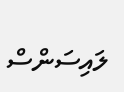ލައިސަންސް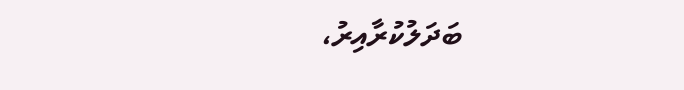ބަދަލުކުރާއިރު،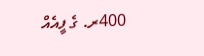400ރ. ގެ ފީއެއް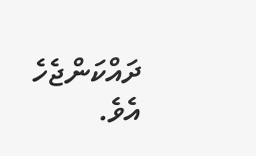ދައްކަންޖެހެ އެވެ.